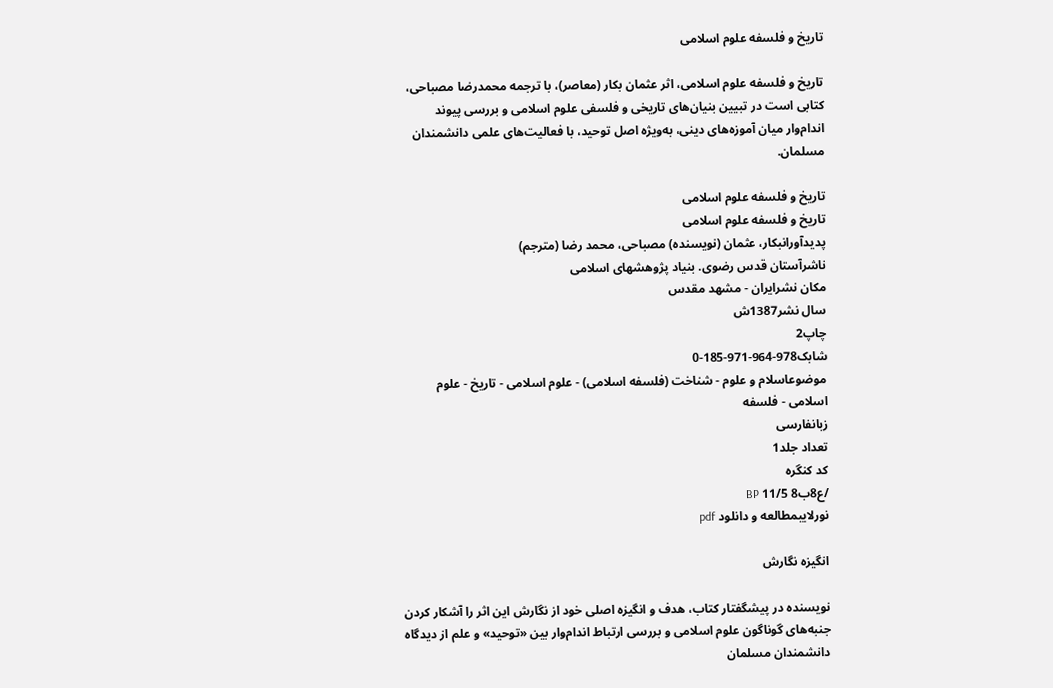تاريخ و فلسفه علوم اسلامی

تاریخ و فلسفه علوم اسلامی، اثر عثمان بکار (معاصر)، با ترجمه محمدرضا مصباحی، کتابی است در تبیین بنیان‌های تاریخی و فلسفی علوم اسلامی و بررسی پیوند اندام‌وار میان آموزه‌های دینی، به‌ویژه اصل توحید، با فعالیت‌های علمی دانشمندان مسلمان.

تاريخ و فلسفه علوم اسلامی
تاريخ و فلسفه علوم اسلامی
پدیدآورانبکار، عثمان (نويسنده) مصباحی، محمد رضا (مترجم)
ناشرآستان قدس رضوی. بنياد پژوهشهای اسلامى
مکان نشرایران - مشهد مقدس
سال نشر1387ش
چاپ2
شابک978-964-971-185-0
موضوعاسلام و علوم - شناخت (فلسفه اسلامی) - علوم اسلامی - تاریخ - علوم اسلامی - فلسفه
زبانفارسی
تعداد جلد1
کد کنگره
/ع8ب8 11/5 BP
نورلایبمطالعه و دانلود pdf

انگیزه نگارش

نویسنده در پیشگفتار کتاب، هدف و انگیزه اصلی خود از نگارش این اثر را آشکار کردن جنبه‌های گوناگون علوم اسلامی و بررسی ارتباط اندام‌وار بین «توحید» و علم از دیدگاه دانشمندان مسلمان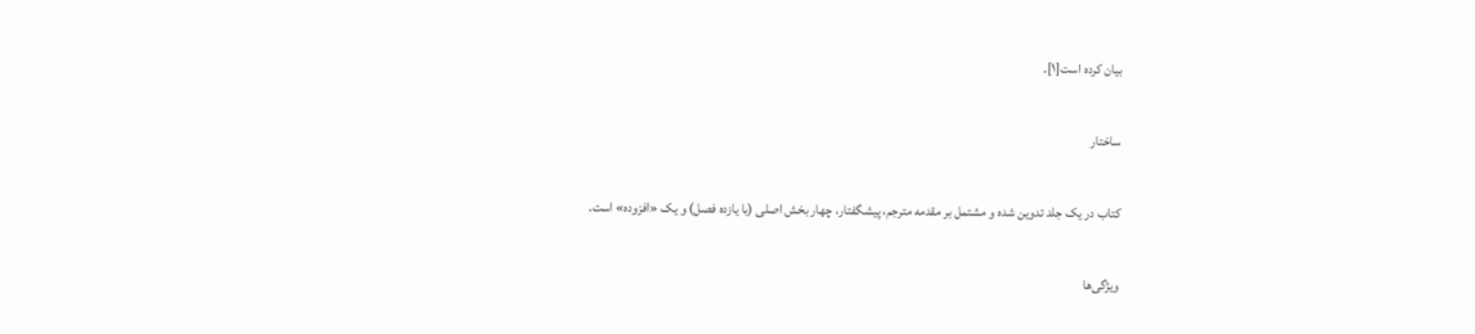بیان کرده است[۱].

ساختار

کتاب در یک جلد تدوین شده و مشتمل بر مقدمه مترجم، پیشگفتار، چهار بخش اصلی (با یازده فصل) و یک «افزوده» است.

ویژگی‌ها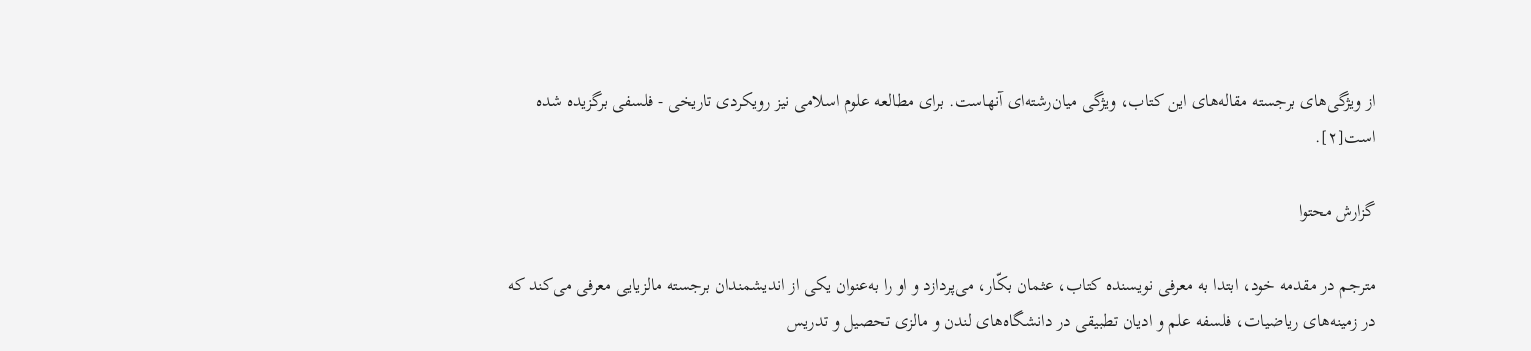از ویژگی‌های برجسته مقاله‌های این کتاب، ویژگی میان‌رشته‌ای آنهاست. برای مطالعه علوم اسلامی نیز رویکردی تاریخی - فلسفی برگزیده شده است[۲].

گزارش محتوا

مترجم در مقدمه خود، ابتدا به معرفی نویسنده کتاب، عثمان بکّار، می‌پردازد و او را به‌عنوان یکی از اندیشمندان برجسته مالزیایی معرفی می‌کند که در زمینه‌های ریاضیات، فلسفه علم و ادیان تطبیقی در دانشگاه‌های لندن و مالزی تحصیل و تدریس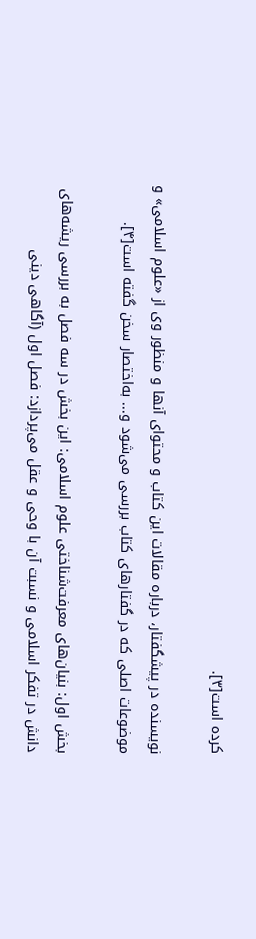کرده است[۳].

نویسنده در پیشگفتار، درباره مقالات این کتاب و محتوای آنها و منظور وی از «علوم اسلامی» و موضوعات اصلی که در گفتارهای کتاب بررسی می‌شود و... به‌اختصار سخن گفته است[۴].

بخش اول: بنیان‌های معرفت‌شناختی علوم اسلامی: این بخش در سه فصل به بررسی ریشه‌های دانش در تفکر اسلامی و نسبت آن با وحی و عقل می‌پردازد: فصل اول (آگاهی دینی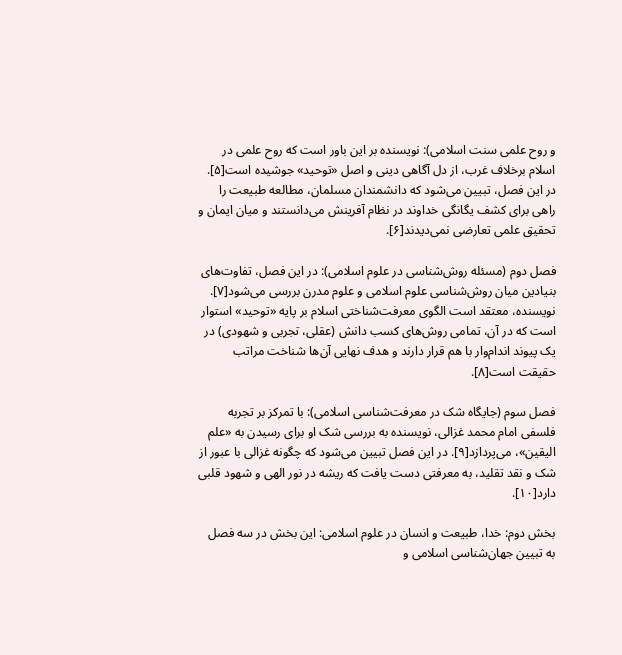و روح علمی سنت اسلامی): نویسنده بر این باور است که روح علمی در اسلام برخلاف غرب، از دل آگاهی دینی و اصل «توحید» جوشیده است[۵]. در این فصل، تبیین می‌شود که دانشمندان مسلمان، مطالعه طبیعت را راهی برای کشف یگانگی خداوند در نظام آفرینش می‌دانستند و میان ایمان و تحقیق علمی تعارضی نمی‌دیدند[۶].

فصل دوم (مسئله روش‌شناسی در علوم اسلامی): در این فصل، تفاوت‌های بنیادین میان روش‌شناسی علوم اسلامی و علوم مدرن بررسی می‌شود[۷]. نویسنده، معتقد است الگوی معرفت‌شناختی اسلام بر پایه «توحید» استوار است که در آن، تمامی روش‌های کسب دانش (عقلی، تجربی و شهودی) در یک پیوند اندام‌وار با هم قرار دارند و هدف نهایی آن‌ها شناخت مراتب حقیقت است[۸].

فصل سوم (جایگاه شک در معرفت‌شناسی اسلامی): با تمرکز بر تجربه فلسفی امام محمد غزالی، نویسنده به بررسی شک او برای رسیدن به «علم الیقین»، می‌پردازد[۹]. در این فصل تبیین می‌شود که چگونه غزالی با عبور از شک و نقد تقلید، به معرفتی دست یافت که ریشه در نور الهی و شهود قلبی دارد[۱۰].

بخش دوم: خدا، طبیعت و انسان در علوم اسلامی: این بخش در سه فصل به تبیین جهان‌شناسی اسلامی و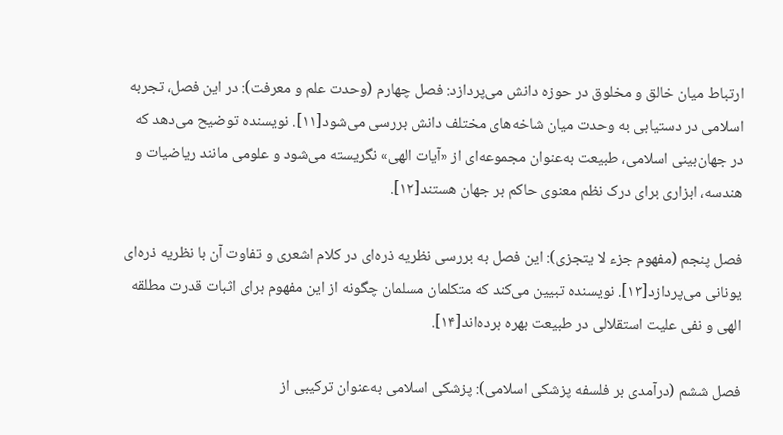ارتباط میان خالق و مخلوق در حوزه دانش می‌پردازد: فصل چهارم (وحدت علم و معرفت): در این فصل، تجربه اسلامی در دستیابی به وحدت میان شاخه‌های مختلف دانش بررسی می‌شود[۱۱]. نویسنده توضیح می‌دهد که در جهان‌بینی اسلامی، طبیعت به‌عنوان مجموعه‌ای از «آیات الهی» نگریسته می‌شود و علومی مانند ریاضیات و هندسه، ابزاری برای درک نظم معنوی حاکم بر جهان هستند[۱۲].

فصل پنجم (مفهوم جزء لا یتجزی): این فصل به بررسی نظریه ذره‌ای در کلام اشعری و تفاوت آن با نظریه ذره‌ای یونانی می‌پردازد[۱۳]. نویسنده تبیین می‌کند که متکلمان مسلمان چگونه از این مفهوم برای اثبات قدرت مطلقه الهی و نفی علیت استقلالی در طبیعت بهره برده‌اند[۱۴].

فصل ششم (درآمدی بر فلسفه پزشکی اسلامی): پزشکی اسلامی به‌عنوان ترکیبی از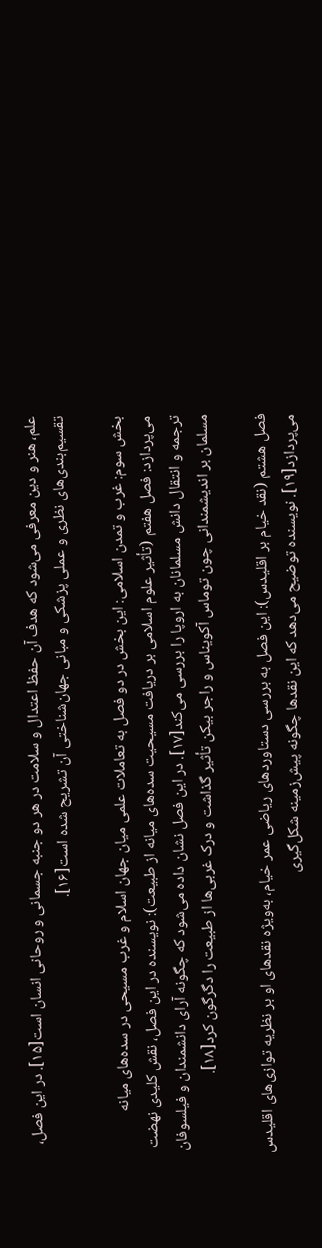علم، هنر و دین معرفی می‌شود که هدف آن حفظ اعتدال و سلامت در هر دو جنبه جسمانی و روحانی انسان است[۱۵]. در این فصل، تقسیم‌بندی‌های نظری و عملی پزشکی و مبانی جهان‌شناختی آن تشریح شده است[۱۶].

بخش سوم: غرب و تمدن اسلامی: این بخش در دو فصل به تعاملات علمی میان جهان اسلام و غرب مسیحی در سده‌های میانه می‌پردازد: فصل هفتم (تأثیر علوم اسلامی بر دریافت مسیحیت سده‌های میانه از طبیعت): نویسنده در این فصل، نقش کلیدی نهضت ترجمه و انتقال دانش مسلمانان به اروپا را بررسی می‌کند[۱۷]. در این فصل نشان داده می‌شود که چگونه آرای دانشمندان و فیلسوفان مسلمان بر اندیشمندانی چون توماس آکویناس و راجر بیکن تأثیر گذاشت و درک غربی‌ها از طبیعت را دگرگون کرد[۱۸].

فصل هشتم (نقد خیام بر اقلیدس): این فصل به بررسی دستاوردهای ریاضی عمر خیام، به‌ویژه نقدهای او بر نظریه توازی‌های اقلیدس می‌پردازد[۱۹]. نویسنده توضیح می‌دهد که این نقدها چگونه پیش‌زمینه شکل‌گیری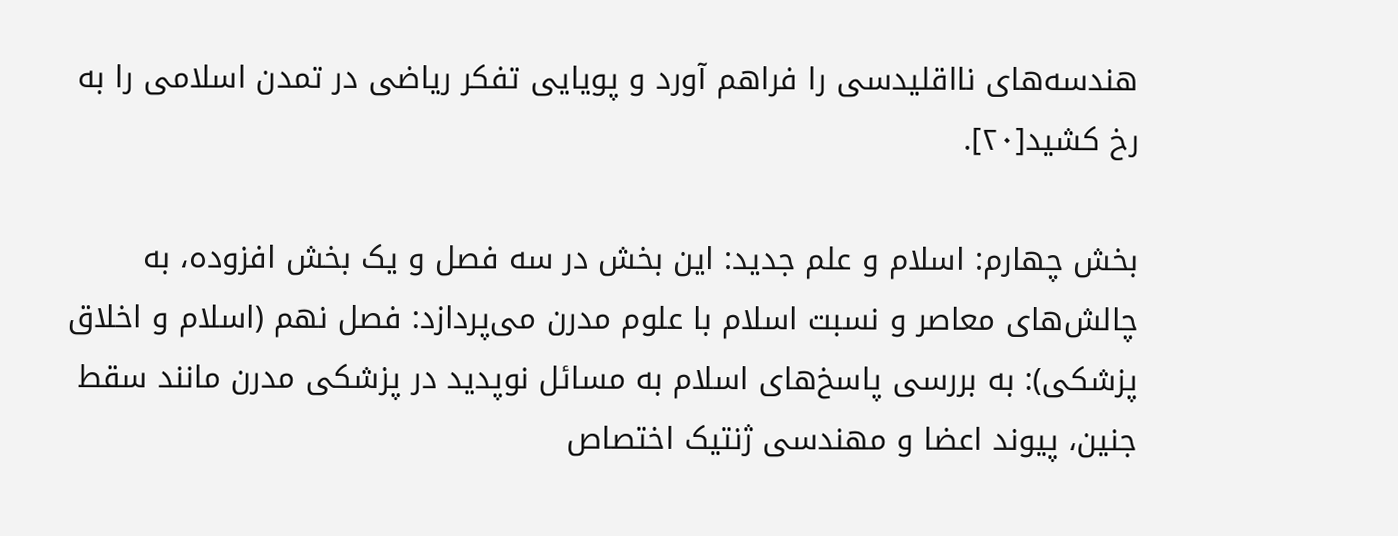هندسه‌های نااقلیدسی را فراهم آورد و پویایی تفکر ریاضی در تمدن اسلامی را به رخ کشید[۲۰].

بخش چهارم: اسلام و علم جدید: این بخش در سه فصل و یک بخش افزوده، به چالش‌های معاصر و نسبت اسلام با علوم مدرن می‌پردازد: فصل نهم (اسلام و اخلاق پزشکی): به بررسی پاسخ‌های اسلام به مسائل نوپدید در پزشکی مدرن مانند سقط جنین، پیوند اعضا و مهندسی ژنتیک اختصاص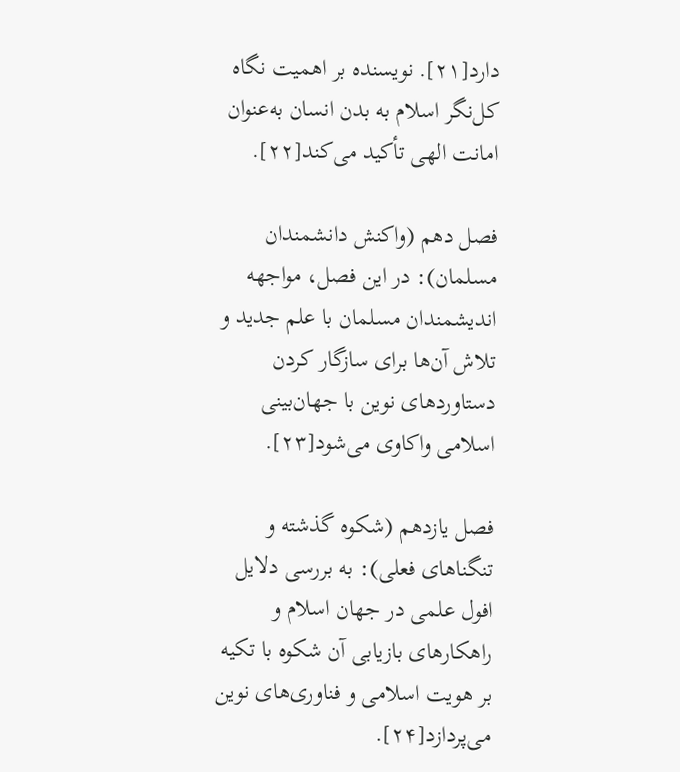دارد[۲۱]. نویسنده بر اهمیت نگاه کل‌نگر اسلام به بدن انسان به‌عنوان امانت الهی تأکید می‌کند[۲۲].

فصل دهم (واکنش دانشمندان مسلمان): در این فصل، مواجهه اندیشمندان مسلمان با علم جدید و تلاش آن‌ها برای سازگار کردن دستاوردهای نوین با جهان‌بینی اسلامی واکاوی می‌شود[۲۳].

فصل یازدهم (شکوه گذشته و تنگناهای فعلی): به بررسی دلایل افول علمی در جهان اسلام و راهکارهای بازیابی آن شکوه با تکیه بر هویت اسلامی و فناوری‌های نوین می‌پردازد[۲۴].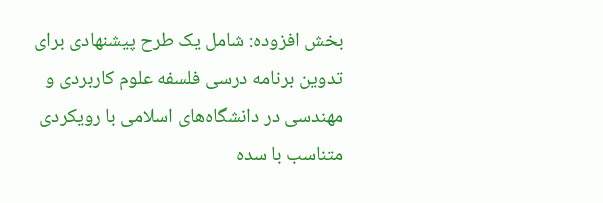بخش افزوده: شامل یک طرح پیشنهادی برای تدوین برنامه درسی فلسفه علوم کاربردی و مهندسی در دانشگاه‌های اسلامی با رویکردی متناسب با سده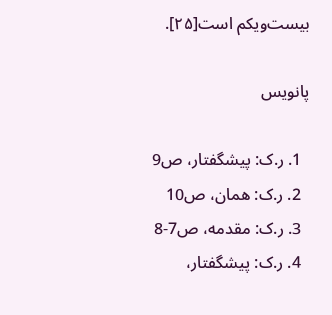بیست‌ویکم است[۲۵].

پانویس

  1. ر.ک: پیشگفتار، ص9
  2. ر.ک: همان، ص10
  3. ر.ک: مقدمه، ص7-8
  4. ر.ک: پیشگفتار،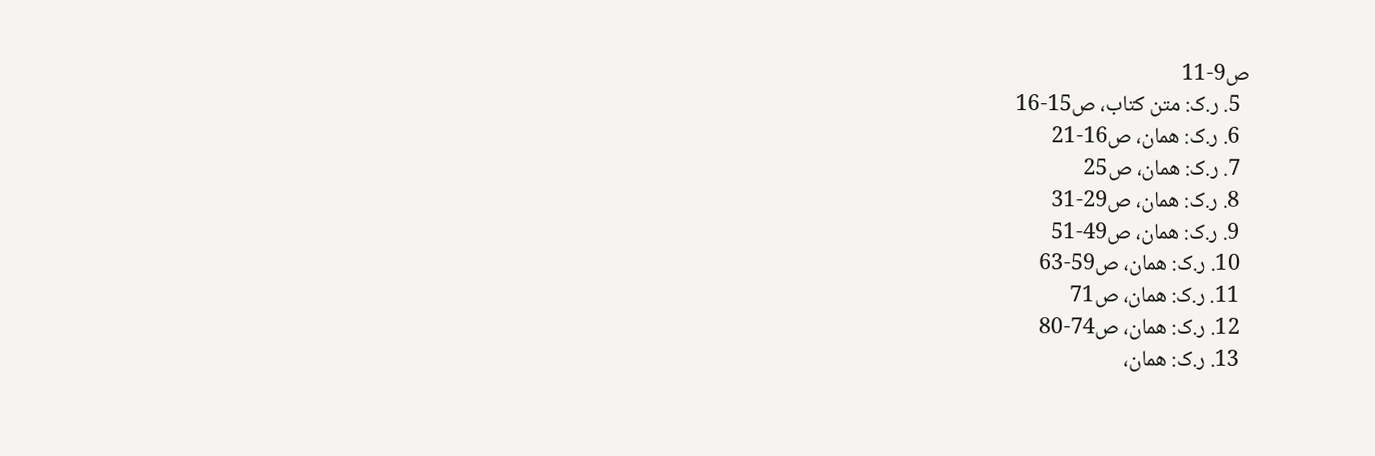ص9-11
  5. ر.ک: متن کتاب، ص15-16
  6. ر.ک: همان، ص16-21
  7. ر.ک: همان، ص25
  8. ر.ک: همان، ص29-31
  9. ر.ک: همان، ص49-51
  10. ر.ک: همان، ص59-63
  11. ر.ک: همان، ص71
  12. ر.ک: همان، ص74-80
  13. ر.ک: همان،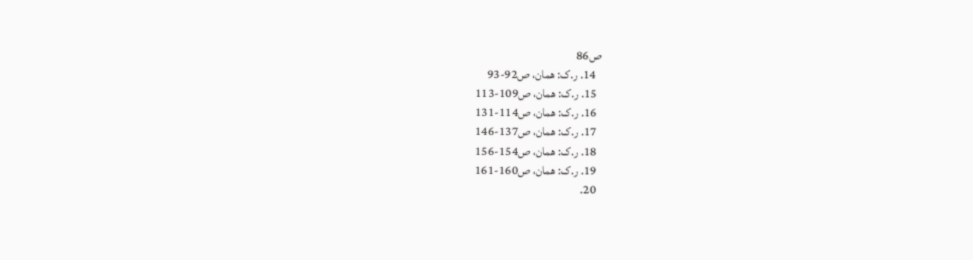ص86
  14. ر.ک: همان، ص92-93
  15. ر.ک: همان، ص109-113
  16. ر.ک: همان، ص114-131
  17. ر.ک: همان، ص137-146
  18. ر.ک: همان، ص154-156
  19. ر.ک: همان، ص160-161
  20.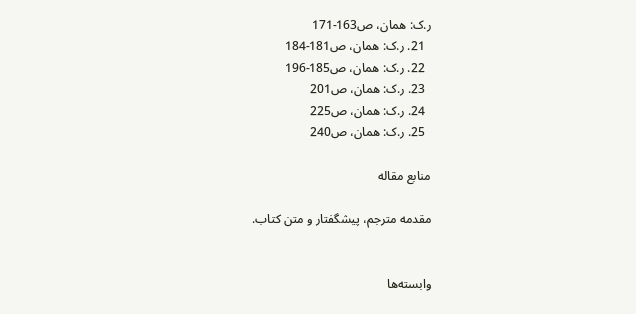ر.ک: همان، ص163-171
  21. ر.ک: همان، ص181-184
  22. ر.ک: همان، ص185-196
  23. ر.ک: همان، ص201
  24. ر.ک: همان، ص225
  25. ر.ک: همان، ص240

منابع مقاله

مقدمه مترجم، پیشگفتار و متن کتاب.


وابسته‌ها